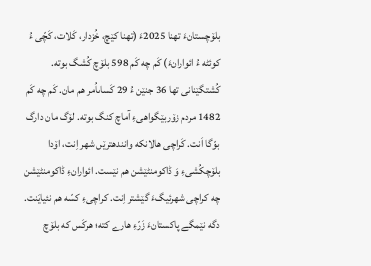بلۆچستانءَ تهنا 2025ءَ (تهنا کێچ، خُزدار، کَلات، کَچّی ءُ کوئٹه ءُ ائوارانءَ) کَم چه کَم 598 بلۆچ کُشگ بوته. کُشتگێنانی تها 36 جنێن ءُ 29 کَساںاُمر هم مان. کَم چه کَم 1482 مردم زۆربێگواهیءِ آماچ کنگ بوته. لۆگ مان دارگ بوّگا اَنت. کَراچی هالانکه وانندهترێں شهر اِنت، اۆدا بلۆچکُشیءِ وَ ڈاکومنٹێشن هم نێست. ائوارانءِ ڈاکومنٹێشن چه کراچی شهرئیگءَ گێشتر اِنت. کراچیءِ کسّه هم نئیایَنت.
دگه نێمگے پاکستانءَ زَرّءِ هارے کته؛ هرکَس که بلۆچ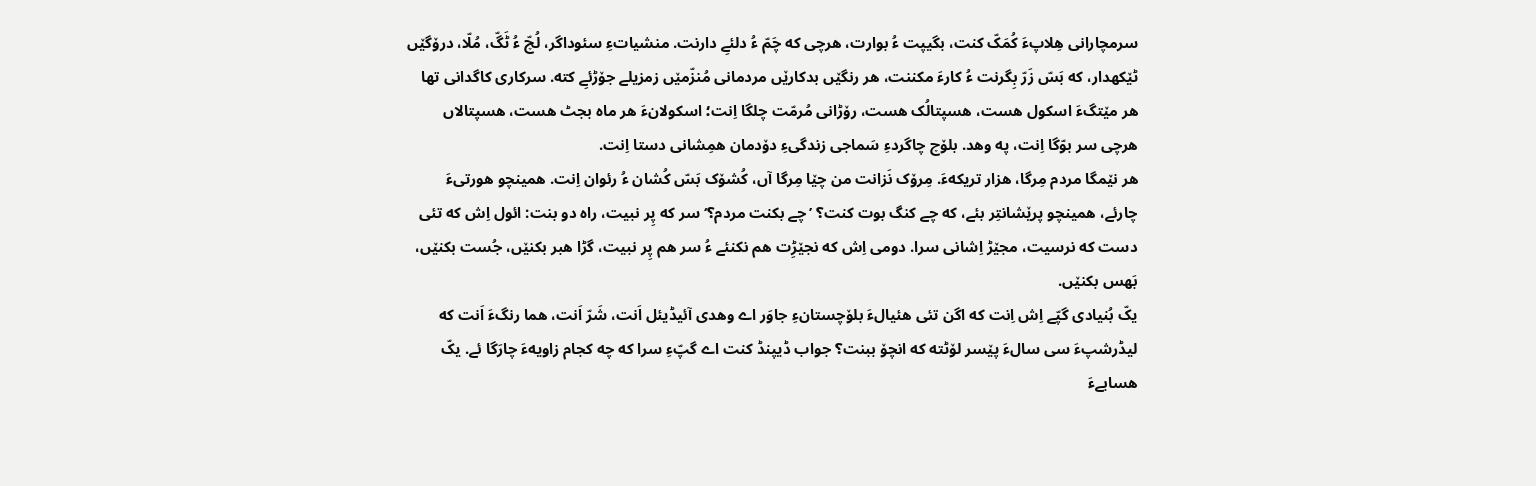سرمچارانی هِلاپءَ کُمَکّ کنت، بگیپت ءُ بوارت، هرچی که چَمّ ءُ دلئےِ دارنت. منشیاتءِ سئوداگر، لُچّ ءُ ٹَگّ، مُلّا، درۆگێں ٹێکهدار، که بَسّ زَرّ بِگرنت ءُ کارءَ مکننت، هر رنگێں بدکارێں مردمانی مُنزّمێں زمزیلے جۆڑئےِ کته. سرکاری کاگدانی تها هر مێتگءَ اسکول هست، هسپتالُک هست، رۆڑانی مُرمّت چلگا اِنت؛ اسکولانءَ هر ماه بجٹ هست، هسپتالاں هرچی سر بوّگا اِنت، په وهد. بلۆچ چاگردءِ سَماجی زندگیءِ دۆدمان همِشانی دستا اِنت.
هر نێمگا مردم مِرگا، هزار تریکهءَ. مِرۆک نَزانت من چێا مِرگا آں، کُشۆک بَسّ کُشان ءُ رئوان اِنت. همینچو هورتیءَ چارئے، همینچو پرێشانتِر بئے، که چے کنگ بوت کنت؟ ’چے بکنت مردم؟‘ سر که پِر نبیت، راه دو بنت: ائول اِش که تئی دست که نرسیت، مجێڑ اِشانی سرا. دومی اِش که نجێڑِت هم نکنئے ءُ سر هم پِر نبیت، گڑا هبر بکنێں، جُست بکنێں، بَهس بکنێں.
یکّ بُنیادی گپّے اِش اِنت که اگن تئی هئیالءَ بلۆچستانءِ جاوَر اے وهدی آئیڈیئل اَنت، شَرّ اَنت، هما رنگءَ اَنت که لیڈرشپءَ سی سالءَ پێسر لۆٹته که انچۆ ببنت؟ جواب ڈیپنڈ کنت اے گپّءِ سرا که چه کجام زاویهءَ چارَگا ئے. یکّ هسابےءَ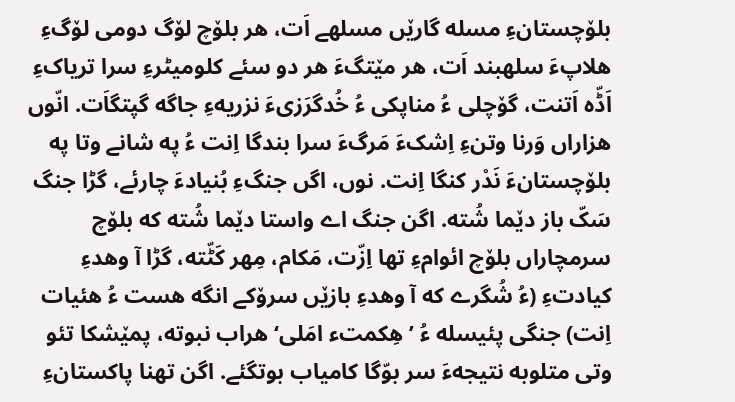بلۆچستانءِ مسله گارێں مسلهے اَت، هر بلۆچ لۆگ دومی لۆگءِ هلاپءَ سلهبند اَت، هر مێتگءَ هر دو سئے کلومیٹرءِ سرا تریاکءِ اَڈّه اَتنت، گۆچلی ءُ مناپکی ءُ خُدگرَزیءَ نزریهءِ جاگه گپتگاَت. انّوں هزاراں وَرنا وتنءِ اِشکءَ مَرگءَ سرا بندگا اِنت ءُ په شانے وتا په بلۆچستانءَ نَدْر کنگا اِنت. نوں، اگں جنگءِ بُنیادءَ چارئے، گڑا جنگ سَکّ باز دێما شُته. اگن جنگ اے واستا دێما شُته که بلۆچ سرمچاراں بلۆچ ائوامءِ تها اِزّت، مَکام، مِهر کَٹّته، گڑا آ وهدءِ کیادتءِ (ءُ شُگرے که آ وهدءِ بازێں سرۆکے انگه هست ءُ هئیات اِنت) جنگی پئیسله ءُ ’هِکمتء امَلی‘ هراب نبوته، پمێشکا تئو وتی متلوبه نتیجهءَ سر بوّگا کامیاب بوتگئے. اگن تهنا پاکستانءِ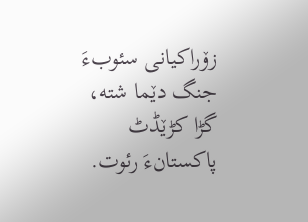زۆراکیانی سئوبءَ جنگ دێما شته، گڑا کڑێڈٹ پاکستانءَ رئوت.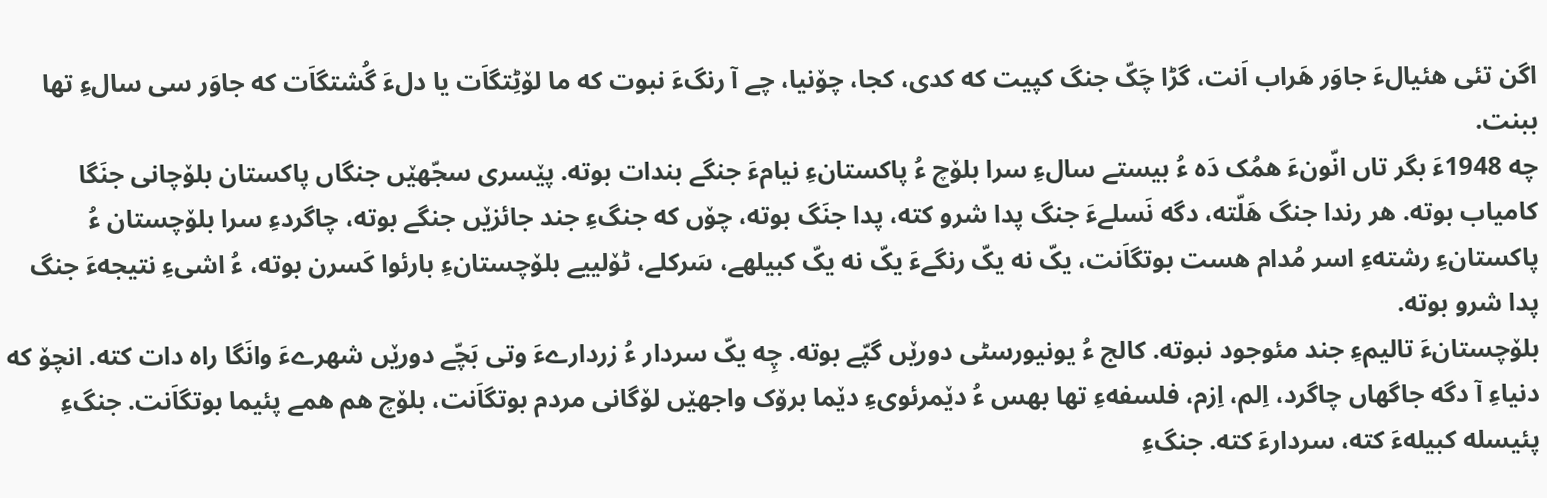اگن تئی هئیالءَ جاوَر هَراب اَنت، گڑا چَکّ جنگ کپیت که کدی، کجا، چۆنیا، چے آ رنگءَ نبوت که ما لۆٹِتگاَت یا دلءَ گُشتگاَت که جاوَر سی سالءِ تها ببنت.
چه 1948ءَ بگر تاں انّونءَ همُک دَه ءُ بیستے سالءِ سرا بلۆچ ءُ پاکستانءِ نیامءَ جنگے بندات بوته. پێسری سجّهێں جنگاں پاکستان بلۆچانی جنَگا کامیاب بوته. هر رندا جنگ هَلّته، دگه نَسلےءَ جنگ پدا شرو کته، پدا جنَگ بوته، چۆں که جنگءِ جند جائزێں جنگے بوته، چاگردءِ سرا بلۆچستان ءُ پاکستانءِ رشتهءِ اسر مُدام هست بوتگاَنت، یکّ نه یکّ رنگےءَ یکّ نه یکّ کبیلهے، سَرکلے، ٹۆلییے بلۆچستانءِ بارئوا کَسرن بوته، ءُ اشیءِ نتیجهءَ جنگ پدا شرو بوته.
بلۆچستانءَ تالیمءِ جند مئوجود نبوته. کالج ءُ یونیورسٹی دورێں گپّے بوته. چِه یکّ سردار ءُ زردارےءَ وتی بَچّے دورێں شهرےءَ وانَگا راه دات کته. انچۆ که دنیاءِ آ دگه جاگهاں چاگرد، اِلم، اِزم، فلسفهءِ تها بهس ءُ دێمرئویءِ دێما برۆک واجهێں لۆگانی مردم بوتگاَنت، بلۆچ هم همے پئیما بوتگاَنت. جنگءِ پئیسله کبیلهءَ کته، سردارءَ کته. جنگءِ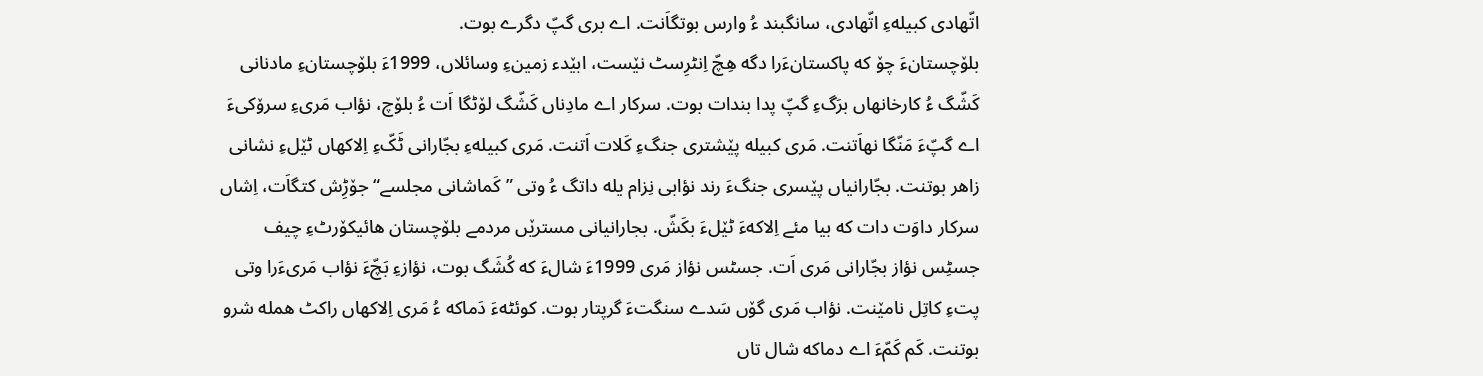اتّهادی کبیلهءِ اتّهادی، سانگبند ءُ وارس بوتگاَنت. اے بری گپّ دگرے بوت.
بلۆچستانءَ چۆ که پاکستانءَرا دگه هِچّ اِنٹرِسٹ نێست، ابێدء زمینءِ وسائلاں، 1999ءَ بلۆچستانءِ مادنانی کَشّگ ءُ کارخانهاں برَگءِ گپّ پدا بندات بوت. سرکار اے مادِناں کَشّگ لۆٹگا اَت ءُ بلۆچ، نؤاب مَریءِ سرۆکیءَ اے گپّءَ مَنّگا نهاَتنت. مَری کبیله پێشتری جنگءِ کَلات اَتنت. مَری کبیلهءِ بجّارانی ٹَکّءِ اِلاکهاں ٹێلءِ نشانی زاهر بوتنت. بجّارانیاں پێسری جنگءَ رند نؤابی نِزام یله داتگ ءُ وتی ”کَماشانی مجلسے“ جۆڑِش کتگاَت، اِشاں سرکار داوَت دات که بیا مئے اِلاکهءَ ٹێلءَ بکَشّ. بجارانیانی مسترێں مردمے بلۆچستان هائیکۆرٹءِ چیف جسٹِس نؤاز بجّارانی مَری اَت. جسٹس نؤاز مَری 1999ءَ شالءَ که کُشَگ بوت، نؤازءِ بَچّءَ نؤاب مَریءَرا وتی پتءِ کاتِل نامێنت. نؤاب مَری گۆں سَدے سنگتءَ گرپتار بوت. کوئٹهءَ دَماکه ءُ مَری اِلاکهاں راکٹ همله شرو بوتنت. کَم کَمّءَ اے دماکه شال تاں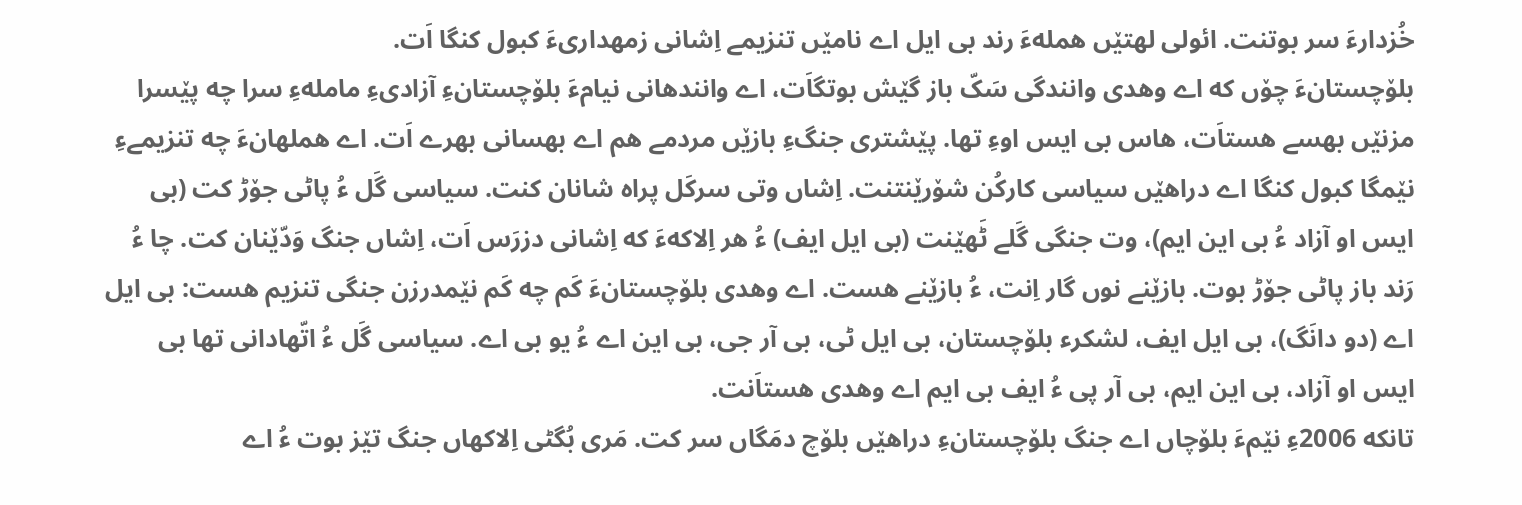خُزدارءَ سر بوتنت. ائولی لهتێں هملهءَ رند بی ایل اے نامێں تنزیمے اِشانی زمهداریءَ کبول کنگا اَت.
بلۆچستانءَ چۆں که اے وهدی وانندگی سَکّ باز گێش بوتگاَت، اے وانندهانی نیامءَ بلۆچستانءِ آزادیءِ ماملهءِ سرا چه پێسرا مزنێں بهسے هستاَت، هاس بی ایس اوءِ تها. پێشتری جنگءِ بازێں مردمے هم اے بهسانی بهرے اَت. اے هملهانءَ چه تنزیمےءِ نێمگا کبول کنگا اے دراهێں سیاسی کارکُن شۆرێنتنت. اِشاں وتی سرکَل پراه شانان کنت. سیاسی گَل ءُ پاٹی جۆڑ کت (بی ایس او آزاد ءُ بی این ایم)، وت جنگی گَلے ٹَهێنت (بی ایل ایف) ءُ هر اِلاکهءَ که اِشانی دزرَس اَت، اِشاں جنگ وَدّێنان کت. چا ءُ رَند باز پاٹی جۆڑ بوت. بازێنے نوں گار اِنت، ءُ بازێنے هست. اے وهدی بلۆچستانءَ کَم چه کَم نێمدرزن جنگی تنزیم هست: بی ایل اے (دو دانَگ)، بی ایل ایف، لشکرء بلۆچستان، بی ایل ٹی، بی آر جی، بی این اے ءُ یو بی اے. سیاسی گَل ءُ اتّهادانی تها بی ایس او آزاد، بی این ایم، بی آر پی ءُ ایف بی ایم اے وهدی هستاَنت.
تانکه 2006ءِ نێمءَ بلۆچاں اے جنگ بلۆچستانءِ دراهێں بلۆچ دمَگاں سر کت. مَری بُگٹی اِلاکهاں جنگ تێز بوت ءُ اے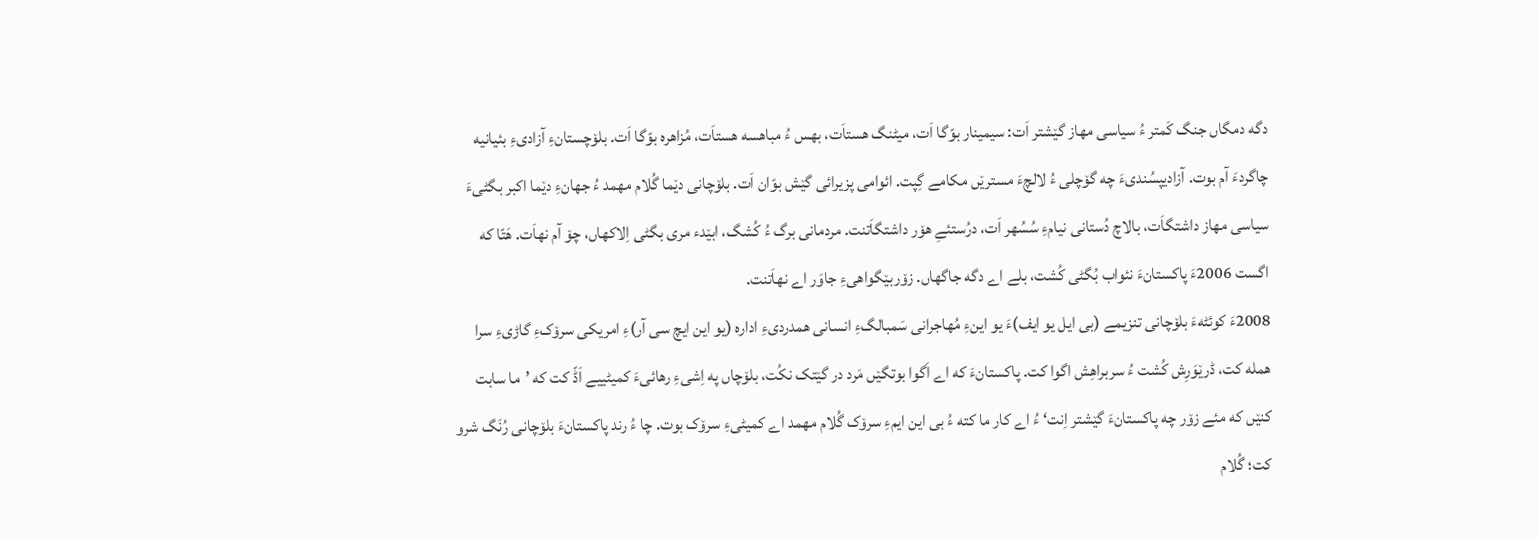دگه دمگاں جنگ کَمتر ءُ سیاسی مهاز گێشتر اَت: سیمینار بوّگا اَت، میٹنگ هستاَت، بهس ءُ مباهسه هستاَت، مُزاهره بوّگا اَت. بلۆچستانءِ آزادیءِ بئیانیه چاگردءَ آم بوت. آزادیپسُندیءَ چه گۆچلی ءُ لالچءَ مسترێں مکامے گِپت. ائوامی پزیرائی گێش بوّان اَت. بلۆچانی دێما گُلام مهمد ءُ جهانءِ دێما اکبر بگٹیءَ سیاسی مهاز داشتگاَت، بالاچ دُستانی نیامءِ سُسُهر اَت، درُستئےِ هۆر داشتگاَتنت. مردمانی برگ ءُ کُشگ، ابێدء مری بگٹی اِلاکهاں، چۆ آم نهاَت. هَتّا که اگست 2006ءَ پاکستانءَ نئواب بُگٹی کُشت، بلے اے دگه جاگهاں. زۆربێگواهیءِ جاوَر اے نهاَتنت.
2008ءَ کوئٹهءَ بلۆچانی تنزیمے (بی ایل یو ایف)ءَ یو اینءِ مُهاجرانی سَمبالگءِ انسانی همدردیءِ اداره (یو این ایچ سی آر)ءِ امریکی سرۆکءِ گاڑیءِ سرا همله کت، ڈرێوَرِش کُشت ءُ سربراهِش اگوا کت. پاکستانءَ که اے اَگوا بوتگێں مَرد در گێتک نکُت، بلۆچاں په اِشیءِ رهائیءَ کمیٹییے اَڈّ کت که ’ما سابت کنێں که مئے زۆر چه پاکستانءَ گێشتر اِنت‘ ءُ اے کار ما کته ءُ بی این ایمءِ سرۆک گُلام مهمد اے کمیٹیءِ سرۆک بوت. چا ءُ رند پاکستانءَ بلۆچانی رُنَگ شرو کت؛ گُلام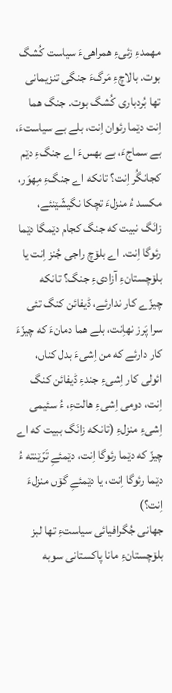مهمدءِ زئیءِ همراهیءَ سیاست کُشگ بوت. بالاچءِ مَرگءَ جنگی تنزیمانی تها بُردباری کُشگ بوت. جنگ هما اِنت دێما رئوان اِنت، بلے بے سیاستءَ، بے سماجءَ، بے بهسءَ اے جنگءِ دێم کجانگُر اِنت؟ تانکه اے جنگءِ مِهوَر، مکسد ءُ منزلءَ تچکا نگیشّێنئے، زانَگ نبیت که جنگ کجام دێمگا دێما رئوگا اِنت. اے بلۆچ راجی جُنز اِنت یا بلۆچستانءِ آزادیءِ جنگ؟ تانکه چیزّے کار ندارئے، ڈیفائن کنگ تئی سرا پَرز نهاِنت، بلے هما دمانءَ که چیزّءَ کار دارئے که من اِشیءَ بدل کناں، ائولی کار اِشیءِ جندءِ ڈیفائن کنگ اِنت، دومی اِشیءِ هالتءِ، ءُ سئیمی اِشیءِ منزلءِ (تانکه زانَگ ببیت که اے چیزّ که دێما رئوگا اِنت، دێمئےِ تَرّێنته ءُ دێما رئوگا اِنت، یا دێمئےِ گۆں منزلءَ اِنت؟)
جهانی جُگرافیائی سیاستءِ تها لبز بلۆچستانءِ مانا پاکستانی سوبه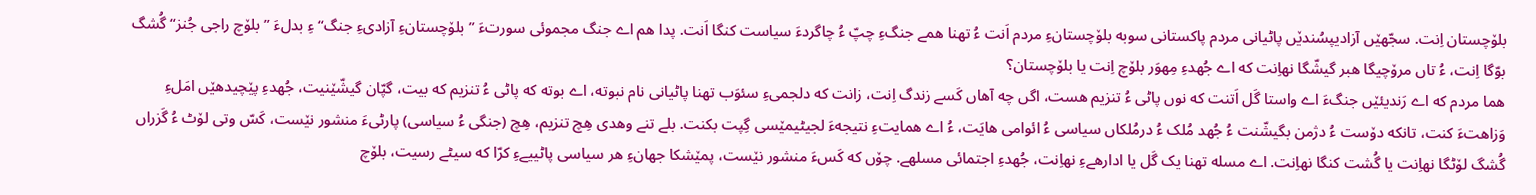بلۆچستان اِنت. سجّهێں آزادیپسُندێں پاٹیانی مردم پاکستانی سوبه بلۆچستانءِ مردم اَنت ءُ تهنا همے جنگءِ چپّ ءُ چاگردءَ سیاست کنگا اَنت. پدا هم اے جنگ مجموئی سورتءَ ”بلۆچستانءِ آزادیءِ جنگ“ءِ بدلءَ ”بلۆچ راجی جُنز“ گُشگ بوّگا اِنت، ءُ تاں مرۆچیگا هبر گیشّگا نهاِنت که اے جُهدءِ مِهوَر بلۆچ اِنت یا بلۆچستان؟
هما مردم که اے رَندیئێں جنگءَ اے واستا گَل اَتنت که نوں پاٹی ءُ تنزیم هست، اگں چه آهاں کَسے زندگ اِنت، زانت که دلجمیءِ سئوَب تهنا پاٹیانی نام نبوته، اے بوته که پاٹی ءُ تنزیم که بیت، گپّان گیشّێنیت، جُهدءِ پێچیدهێں امَلءِ وَزاهتءَ کنت، تانکه دۆست ءُ دژمن بگیشّنت ءُ جُهد مُلک ءُ درمُلکاں سیاسی ءُ ائوامی هایَت، ءُ اے همایتءِ نتیجهءَ لجیٹیمێسی گِپت بکنت. بلے تنے وهدی هِچ تنزیم، هِچ (جنگی ءُ سیاسی) پارٹیءَ منشور نێست، کَسّ وتی لۆٹ ءُ گَزراں گُشگ لۆٹگا نهاِنت یا گُشت کنگا نهاِنت. اے مسله تهنا یک گَل یا ادارهےءِ نهاِنت، جُهدءِ اجتمائی مسلهے. چۆں که کَسءَ منشور نێست، پمێشکا جهانءِ هر سیاسی پاٹییےءِ کرّا که سیٹے رسیت، بلۆچ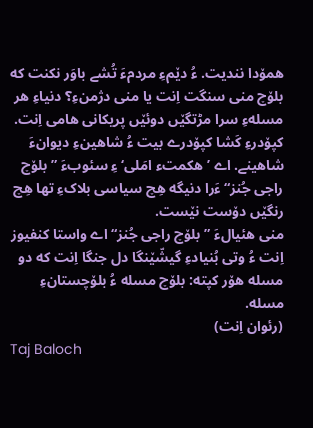همۆدا نندیت. ءُ دێمءِ مردمءَ تُشے باوَر نکنت که بلۆچ منی سنگت اِنت یا منی دژمنءِ؟ دنیاءِ هر مسلهءِ سرا مڑتگێں دوئێں پریکانی هامی اِنت. کپۆدرءِ کَشا کپۆدرے بیت ءُ شاهینءِ دیوانءَ شاهینے. اے ’هکمتء امَلی‘ءِ سئوبءَ ”بلۆچ راجی جُنز“ءَرا دنیگه هِچ سیاسی بلاکءِ تها هِچ رنگێں دۆست نێست.
منی هئیالءَ ”بلۆچ راجی جُنز“ اے واستا کنفیوز اِنت ءُ وتی بُنیادءِ گیشّێنگا دل جنگا اِنت که دو مسله هۆر کپته: بلۆچ مسله ءُ بلۆچستانءِ مسله.
(رئوان اِنت)
Taj Baloch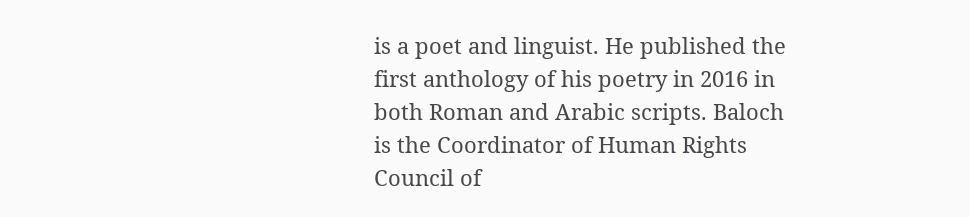is a poet and linguist. He published the first anthology of his poetry in 2016 in both Roman and Arabic scripts. Baloch is the Coordinator of Human Rights Council of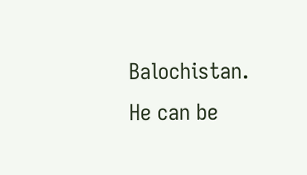Balochistan.
He can be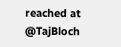reached at @TajBloch